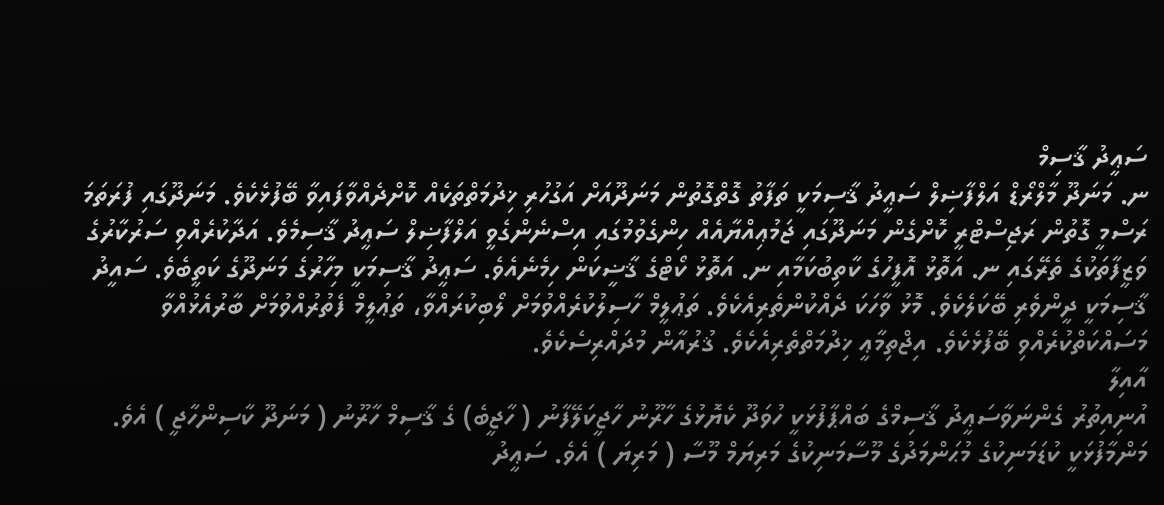ސަޢީދު ޤާސިމް
ނ. މަނަދޫ މާލްރޯޑް އަލްފާޟިލް ސަޢީދު ޤާސިމަކީ ތަފާތު ގޮތްގޮތުން މަނަދޫއަށް އަގުހުރި ޚިދުމަތްތަކެއް ކޮށްދެއްވާފައިވާ ބޭފުޅެކެވެ. މަނަދޫގައި ފުރަތަމަ ރަސްމީ ގޮތުން ރަޖިސްޓްރީ ކޮށްގެން މަނަދޫގައި ޖަމުޢިއްޔާއެއް ހިންގެވުމުގައި އިސްނެންގެވީ އަލްފާޟިލް ސަޢީދު ޤާސިމެވެ. އަދާކުރެއްވި ސަރުކާރުގެ ވަޒީފާތަކުގެ ތެރޭގައި ނ. އަތޮޅު އޮފީހުގެ ކާތިބުކަމާއި ނ. އަތޮޅު ކޯޓްގެ ޤާޟީކަން ހިމެނެއެވެ. ސަޢީދު ޤާސިމަކީ މިހާރުގެ މަނަދޫގެ ކަތީބެވެ. ސައީދު ޤާސިމަކީ ދީންވެރި ބޭކަލެކެވެ. މޮޅު ވާހަކަ ދެއްކުންތެރިއެކެވެ. ތަޢުލީމް ހާސިލުކުރެއްވުމަށް ލޯބިކުރައްވާ، ތަޢުލީމް ފެތުރުއްވުމަށް ބާރުއެޅުއްވާ މަސައްކަތްކުރެއްވި ބޭފުޅެކެވެ. އިޖްތިމާޢީ ޚިދުމަތްތެރިއެކެވެ. ޤުރުއާން މުދައްރިސެކެވެ.
އާއިލާ
އުނިއިތުރު ގެންނަވާސަޢީދު ޤާސިމްގެ ބައްޕާފުޅަކީ ހުވަދޫ ކެޔޮޅުގެ ހާރޫނު ހާޖީކަލޭފާނު ( ހާޖީބެ) ގެ ޤާސިމް ހާރޫނު ( މަނަދޫ ކާސިންހާޖީ ) އެވެ. މަންމާފުޅަކީ ކުޑަމަނިކުގެ މުޙަންމަދުގެ މޫސާމަނިކުގެ މަރިޔަމް މޫސާ ( މަރިޔަ ) އެވެ. ސަޢީދު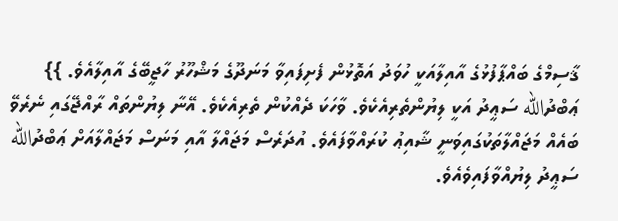ޤާސިމްގެ ބައްޕާފުޅުގެ އާއިލާއަކީ ހުވަދު އަތޮޅުން ފެށިފައިވާ މަނަދޫގެ މަޝްހޫރު ހާޖީބޭގެ އާއިލާއެވެ. }}
ޢަބްދުالله ސަޢީދު އަކީ ލިޔުންތެރިއެކެވެ. ވާހަކަ ދެއްކުން ތެރިއެކެވެ. އޭނާ ލިޔުންތައް ރާއްޖޭގައި ނެރެވޭ ބައެއް މަޖައްލާތަކުގައިވަނީ ޝާއިޢު ކުރައްވާފައެވެ. އުދަރެސް މަޖައްލާ އާއި މަނަސް މަޖައްލާއަށް ޢަބްދުالله ސަޢީދު ލިޔުއްވާފައިވެއެވެ.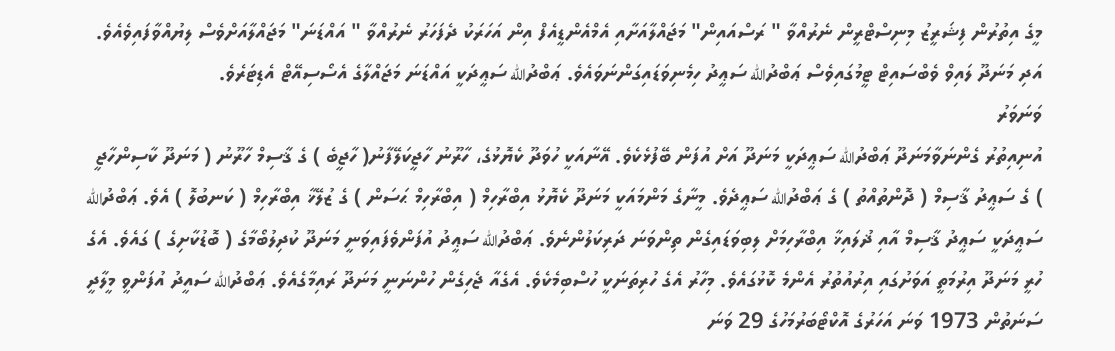މީގެ އިތުރުން ފިޝަރީޒު މިނިސްޓްރީން ނެރުއްވާ " ރަސްއައިން" މަޖައްލާއަށާއި އެމްއެންޑީއެފް އިން އަހަރަކު ދެފަހަރު ނެރުއްވާ " އައްޑަނަ" މަޖައްލާއަށްވެސް ލިޔުއްވާފައިވެއެވެ. އަދި މަނަދޫ ލައިވް ވެބްސައިޓް ޓީމުގައިވެސް ޢަބްދުالله ސަޢީދު ހިމެނިވަޑައިގަންނަވައެވެ. ޢަބްދުالله ސަޢީދަކީ އައްޑަނަ މަޖައްލާގެ އެސޯސިއޭޓް އެޑިޓަރެވެ.
ވަނަވަރު
އުނިއިތުރު ގެންނަވާމަނަދޫ ޢަބްދުالله ސަޢީދަކީ މަނަދޫ އަށް އުފަން ބޭފުޅެކެވެ. އޭނާއަކީ ހުވަދޫ ކެޔޮޅުގެ، ހާރޫނު ހާޖީކަލޭފާނު( ހާޖީބެ ) ގެ ޤާސިމް ހާރޫނު ( މަނަދޫ ކާސިންހާޖީ ) ގެ ސަޢީދު ޤާސިމް ( ދޮންތުއްތު ) ގެ ޢަބްދުالله ސަޢީދެވެ. މީނާގެ މަންމައަކީ މަނަދޫ ކެޔޮޅު އިބްރާހިމް ( އިބްރާހިމް ޙަސަން ) ގެ ޒުލޭޚާ އިބްރާހިމް ( ކަނބުލޮ ) އެވެ. ޢަބްދުالله ސަޢީދަކީ ސަޢީދު ޤާސިމް އާއި ޛުލައިޚާ އިބްރާހިމަށް ލިބިވަޑައިގެން ތިންވަނަ ދަރިކަލުންނެވެ. ޢަބްދުالله ސަޢީދު އުފަންވެފައިވަނީ މަނަދޫ ކުދިލުބޯމާގެ ( ބޮޑުކާށިގެ ) ގައެވެ. އެގެ ހުރީ މަނަދޫ އިރުމަތީ އަވަށުގައި އިރުއުތުރު އެންމެ ކޮޅުގައެވެ. މިހާރު އެގެ ހުރިތަނަކީ ހުސްބިމެކެވެ. އެގެއާ ޖެހިގެން ހުންނަނީ މަނަދޫ ރައިމާގެއެވެ. ޢަބްދުالله ސައީދު އުފަންވީ މީލާދީ ސަނަތުން 1973 ވަނަ އަހަރުގެ އޮކްޓޯބަރުމަހުގެ 29 ވަނަ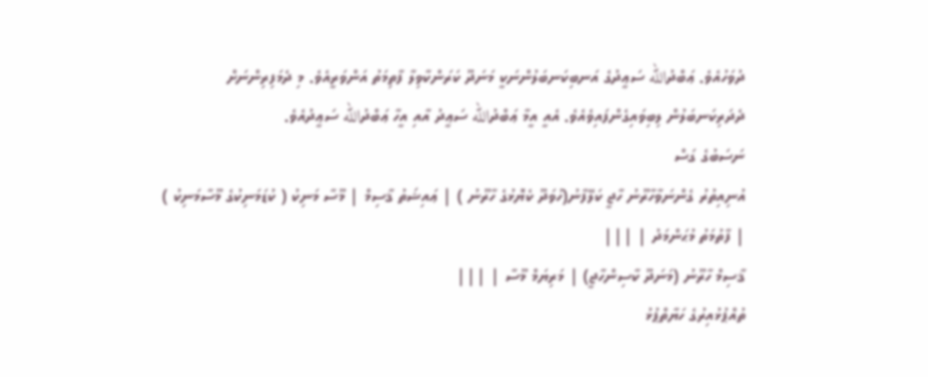ދުވަހުއެވެ. ޢަބްދުالله ސަޢީދުގެ އަނބިކަނބަލުންނަކީ މަނަދޫ ކަރަންކާވިލާ ފާތިމަތު އަންވަރީއެވެ. މި ދެމަފިރިންނަށް ދެދަރިކަނބަލުން ލިބިވައިގެންފައިވެއެވެ. އެއީ އީމާ ޢަބްދުالله ސަޢީދު އާއި އީހާ ޢަބްދުالله ސަޢީދުއެވެ.
ނަސަބުގެ ގަސް
އުނިއިތުރު ގެންނަވާހާރޫނު ހާޖީ ކަލޭފާނު(ހުވަދޫ ކެޔޮޅުގެ ހާރޫނު ) | ޢައިޝަތު ޤާސިމް | މޫސާ މަނިކު ( ކުޑަމަނިކުގެ މޫސާމަނިކު ) | ފާތުމަތު މުޙަންމަދު | |||
ޤާސިމް ހާރޫނު (މަނަދޫ ކާސިންހާޖީ) | މަރިޔަމް މޫސާ | |||
ތުއްޕުޅުއިރުގެ ހަޔާތްޕުޅު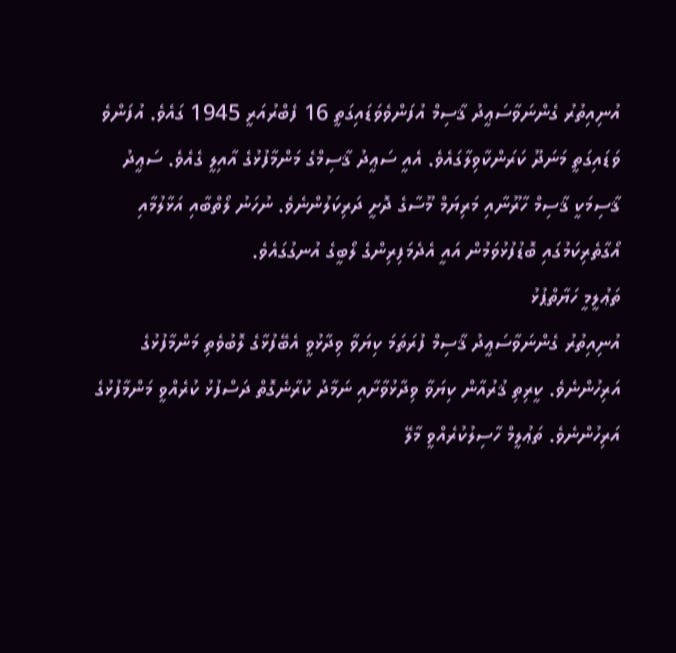އުނިއިތުރު ގެންނަވާސަޢީދު ޤާސިމް އުފަންވެވަޑައިގަތީ 16 ފެބްރުއަރީ 1945 ގައެވެ. އުފަންވެ ވަޑައިގަތީ މަނަދޫ ކަރަންކާވިލާގައެވެ. އެއީ ސަޢީދު ޤާސިމްގެ މަންމާފުޅުގެ އާއިލީ ގެއެވެ. ސަޢީދު ޤާސިމަކީ ޤާސިމް ހާރޫނާއި މަރިޔަމް މޫސާގެ ދޮށީ ދަރިކަލުންނެވެ. ނުހަނު ލޯތްބާއި އަޅާލުމާއި އޯގާތެރިކަމުގައި ބޮޑުފުޅުވަމުން އައީ އެދެމަފިރިންގެ ލޯބީގެ އުނގުގައެވެ.
ތަޢުލީމީ ހަޔާތްޕުޅު
އުނިއިތުރު ގެންނަވާސަޢީދު ޤާސިމް ފުރަތަމަ ކިޔަވާ ވިދާޅުވީ އެބޭފުޅާގެ ލޮބުވެތި މަންމާފުޅުގެ އަރިހުންނެވެ. ކީރިތި ޤުރުއާން ކިޔަވާ ވިދާޅުވާށާއި ނަމާދު ކުރާނެގޮތް ދަސްފުޅު ކުރެއްވީ މަންމާފުޅުގެ އަރިހުންނެވެ. ތަޢުލީމް ހާސިލުކުރެއްވީ މާލޭ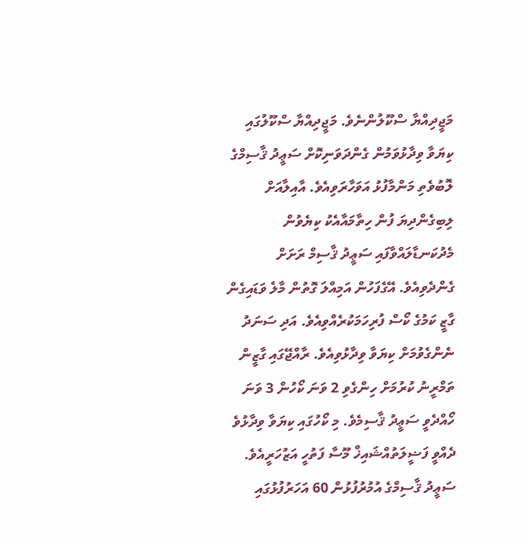މަޖީދިއްޔާ ސްކޫލުންނެވެ. މަޖީދިއްޔާ ސްކޫލުގައި ކިޔަވާ ވިދާޅުވަމުން ގެންދަވަނިކޮށް ސަޢީދު ޤާސިމްގެ ލޮބުވެތި މަންމާފުޅު އަވަހާރަވިއެވެ. އާއިލާއަށް ލިބިގެންދިޔަ ފުން ހިތާމައާއެކު ކިޔެވުން މެދުކަނޑާލައްވާފައި ސަޢީދު ޤާސިމް ރަށަށް ގެންދެވިއެވެ. އޭގެފަހުން އަމިއްލަ ގޮތުން މާލެ ވަޑައިގެން ގާޒީ ކަމުގެ ކޯސް ފުރިހަމަކުރެއްވިއެވެ. އަދި ސަނަދު ނެންގެވުމަށް ކިޔަވާ ވިދާޅުވިއެވެ. ރާއްޖޭގައި ގާޒީން ތަމްރީނު ކުރުމަށް ހިންގެވި 2 ވަނަ ކޯހުން 3 ވަނަ ހޯއްދެވީ ސަޢީދު ޤާސިމެވެ. މި ކޯހުގައި ކިޔަވާ ވިދާޅުވެ ދެއްވީ ފަޟީލަތުއްޝައިޚް މޫސާ ފަތުހީ އަޒުހަރީއެވެ. ސަޢީދު ޤާސިމްގެ އުމުރުފުޅުން 60 އަހަރުފުޅުގައި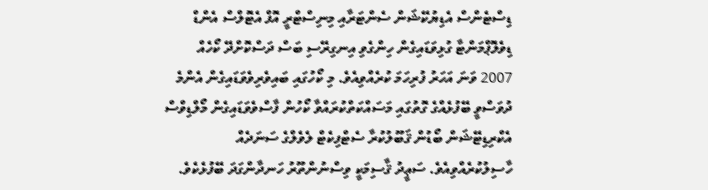ޑިސްޓެންސް އެޑިޔުކޭޝަން ސެންޓަރާއި މިނިސްޓްރީ އޮފް އެޓޮލްސް އެންޑް ޑިވެލޮޕްމަންޓާ ގުޅިވަޑައިގެން ހިންގެވި އިނގިރޭސި ބަސް ދަސްކޮށްދޭ ކޯހެއް 2007 ވަނަ އަހަރު ފުރިހަމަ ކުރެއްވިއެވެ. މި ކޯހުގައި ބައިވެރިވެވަޑައިގެން އެންމެ ދުވަސްވީ ބޭފުޅެއްގެ ގޮތުގައި މަސައްކަތްކުރައްވާ ކޯހުން ފާސްވެވަޑައިގެން މޯލްޑިވްސް އެކްރިޑިޓޭޝަން ބޯޑުން ޤަބޫލުކުރާ ސެޓްފިކެޓް ލެވެލްގެ ސަނަދެއް ހާސިލުކުރެއްވިއެވެ. ސަޢީދު ޤާސިމަކީ ވިސްނުންތޫރު ހަނދާންގަދަ ބޭފުޅެކެވެ.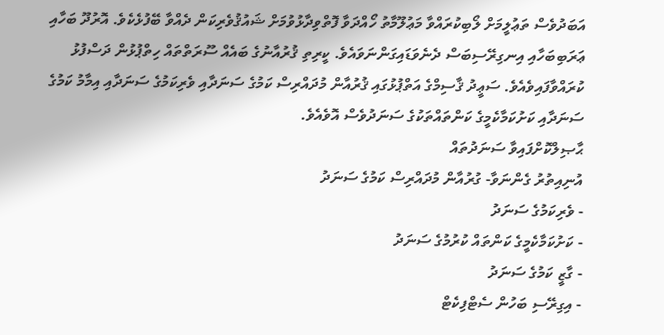އަބަދުވެސް ތަޢުލީމަށް ލޯބިކުރައްވާ މަޢުލޫމާތު ހޯއްދަވާ ފޮތްވިދާޅުވުމަށް ޝައުޤުވެރިކަން ދެއްވާ ބޭފުޅެކެވެ. އޮރުދޫ ބަހާއި ޢަރަބިބަހާއި އިނގިރޭސިބަސް ދެނެވަޑައިގަންނަވައެވެ. ކީރިތި ޤުރުއާނުގެ ބައެއް ސޫރަތްތައް ހިތްޕުޅުން ދަސްފުޅު ކުރައްވާފައިވެއެވެ. ސަޢީދު ޤާސިމްގެ އަތްޕުޅުގައި ޤުރުއާން މުދައްރިސް ކަމުގެ ސަނަދާއި ވެރިކަމުގެ ސަނަދާއި އިމާމު ކަމުގެ ސަނަދާއި ކަށުކަމާކެމީގެ ކަންތައްތަކުގެ ސަނަދުވެސް އޮވެއެވެ.
ޙާޞިލްކޮށްފައިވާ ސަނަދުތައް
އުނިއިތުރު ގެންނަވާ- ގުރުއާން މުދައްރިސް ކަމުގެ ސަނަދު
- ވެރިކަމުގެ ސަނަދު
- ކަށުކަމާކެމީގެ ކަންތައް ކުރުމުގެ ސަނަދު
- ގާޒީ ކަމުގެ ސަނަދު
- އިގިރޭސި ބަހުން ސެޓްފިކެޓް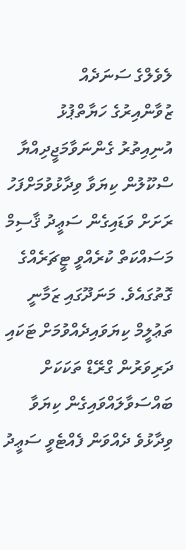ލެވެލްގެ ސަނަދެއް
ޒުވާންއިރުގެ ހަޔާތްޕުޅު
އުނިއިތުރު ގެންނަވާމަޖީދިއްޔާ ސްކޫލުން ކިޔަވާ ވިދާޅުވުމަށްފަހު ރަށަށް ވަޑައިގެން ސަޢީދު ޤާސިމް މަސައްކަތް ކުރެއްވީ ޓީޗަރެއްގެ ގޮތުގައެވެ. މަނަދޫގައި ޒަމާނީ ތަޢުލީމް ކިޔަވައިދެއްވުމަށް ޓަކައި ދަރިވަރުން ގްރޭޑް ތަކަކަށް ބައްސަވާލައްވައިގެން ކިޔަވާ ވިދާޅުވެ ދެއްވަން ފެއްޓެވީ ސަޢީދު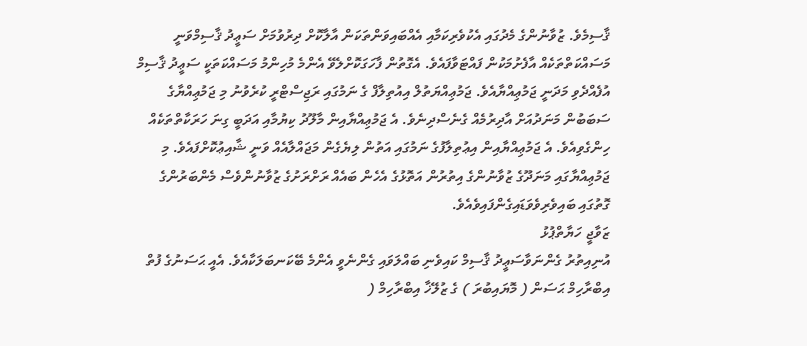ޤާސިމެވެ. ޒުވާނުންގެ މެދުގައި އެކުވެރިކަމާއި އެއްބައިވަންތަކަން އާލާކޮށް ދިރުވުމަށް ސަޢީދު ޤާސިމްވަނީ މަސައްކަތްތަކެއް އާފެށުމަކުން ފައްޓަވާފައެވެ. އެގޮތުން ފާހަގަކޮށްލެވޭ އެންމެ މުހިންމު މަސައްކަތަކީ ސަޢީދު ޤާސިމް އުފެއްދެވި މަދަނީ ޖަމުޢިއްޔާއެވެ. ޖަމުޢިއްޔަތުލް އިއުތިލާފް ގެ ނަމުގައި ރަޖިސްޓްރީ ކުރެވުނު މި ޖަމުޢިއްޔާގެ ސަބަބުން މަނަދުއަށް އާދިރުމެއް ގެނެސްދިނެވެ. އެ ޖަމުޢިއްޔާއިން މާލޫދު ކިޔުމާއި އަދަބީ ގިނަ ހަރަކާތްތަކެއް ހިންގެވިއެވެ. އެ ޖަމުޢިއްޔާއިން އިޢުތިލާފުގެ ނަމުގައި އަތުން ލިޔެގެން މަޖައްލާއެއް ވަނީ ޝާއިޢުކޮށްފައެވެ. މި ޖަމުޢިއްޔާގައި މަނަދޫގެ ޒުވާނުންގެ އިތުރުން އަތޮޅުގެ އެހެން ބައެއް ރަށްރަށުގެ ޒުވާނުންވެސް މެންބަރުންގެ ގޮތުގައި ބައިވެރިވެވަޑައިގެންފައިވެއެވެ.
ޒަވާޖީ ހަޔާތްޕުޅު
އުނިއިތުރު ގެންނަވާސަޢީދު ޤާސިމް ކައިވެނި ބައްލަވައި ގެންނެވީ އެންމެ ބޭކަނބަލަކާއެވެ. އެއީ ޙަސަނުގެ ފުތް އިބްރާހިމް ޙަސަން ( މޮޔައިބުރަ ) ގެ ޒުލޭޚާ އިބްރާހިމް (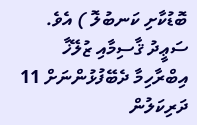ބޮޑުކާށި ކަނބުލޮ ) އެވެ. ސަޢީދު ޤާސިމާއި ޒުލޭޚާ އިބްރާހިމާ ދެބޭފުޅުންނަށް 11 ދަރިކަލުން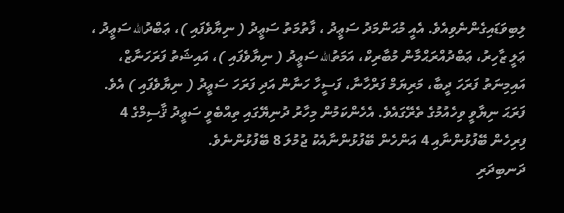ލިބިވަޑައިގެންނެވިއެވެ. އެއީ މުޙަންމަދު ސަޢީދު ، ފާތުމަތު ސަޢީދު ( ނިޔާވެފައި )، ޢަބްދުالله ސަޢީދު ، ޢަލީ ޒާހިރު، ޢަބްދުއްރަޙްމާން މުބާރިކް، އަމަތުالله ސަޢީދު ( ނިޔާވެފައި )، އައިޝަތު ފަރަހަނާޒް، އައިމިނަތު ފަރަހަ ދީބާ، މަރިޔަމް ފަރްހާނާ، ފަސީހާ ހަނާން އަދި ފަރަހަ ސަޢީދު ( ނިޔާވެފައި ) އެވެ. ފަރަޙަ ނިޔާވީ ވިހެއުމުގެ ތެރޭގައެވެ. އެހެންކަމުން މިހާރު ދުނިޔޭގައި ތިއްބެވީ ސަޢީދު ޤާސިމްގެ 4 ފިރިހެން ބޭފުޅުންނާއި 4 އަންހެން ބޭފުޅުންނާއެކު ޖުމުލަ 8 ބޭފުޅުންނެވެ.
ދަނބިދަރި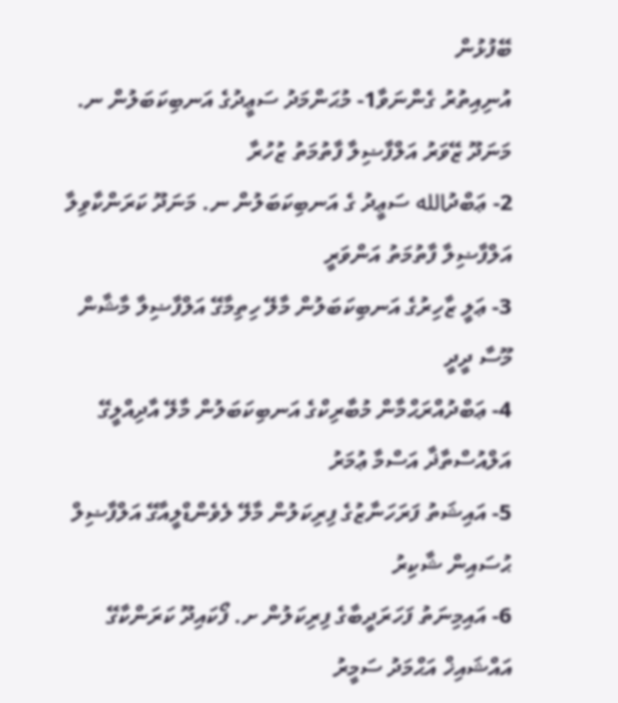ބޭފުޅުން
އުނިއިތުރު ގެންނަވާ1- މުޙަންމަދު ސަޢީދުގެ އަނބިކަބަލުން ނ. މަނަދޫ ޒޭވަރު އަލްފާޟިލާ ފާތުމަތު ޒުހުރާ
2- ޢަބްދުالله ސަޢީދު ގެ އަނބިކަބަލުން ނ. މަނަދޫ ކަރަންކާވިލާ އަލްފާޟިލާ ފާތުމަތު އަންވަރީ
3- ޢަލީ ޒާހިރުގެ އަނބިކަބަލުން މާލޭ ހިތިމާގޭ އަލްފާޟިލާ މާޝާން މޫސާ ދީދީ
4- ޢަބްދުއްރަޙްމާން މުބާރިކްގެ އަނބިކަބަލުން މާލޭ އާދިއްލީގޭ އަލްއުސްތާޛާ އަސްމާ ޢުމަރު
5- އައިޝަތު ފަރަހަނާޒުގެ ފިރިކަލުން މާލޭ ލެވެންޑްލީއާގޭ އަލްފާޟިލް ޙުސައިން ޝާކިރު
6- އައިމިނަތު ފަހަރަދީބާގެ ފިރިކަލުން ށ. ފޯކައިދޫ ކަރަންކާގޭ އައްޝައިޚް އަޙްމަދު ސަމީރު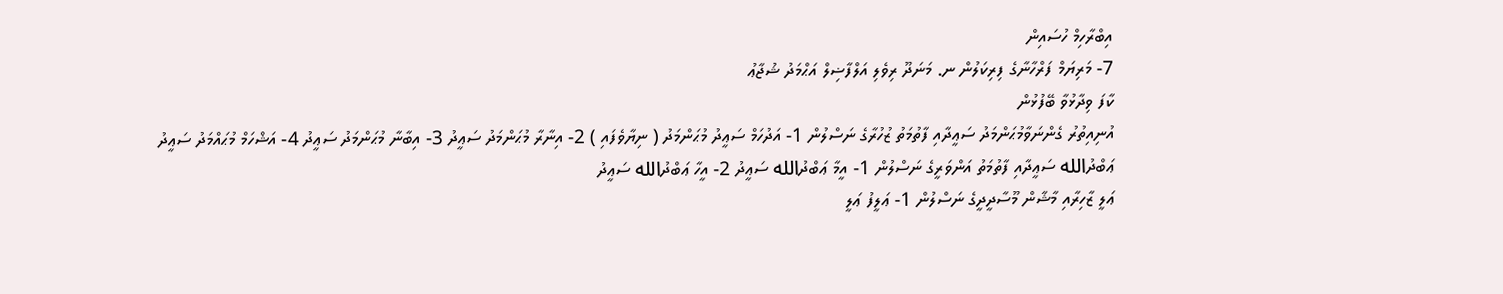އިބްރާހިމް ހުސައިން
7- މަރިޔަމް ފަރްހާނާގެ ފިރިކަލުން ނ. މަނަދޫ ރިވެލި އަލްފާޟިލް އަޙްމަދު ޝުޖާޢު
ކާފަ ވިދާޅުވާ ބޭފުޅުން
އުނިއިތުރު ގެންނަވާމުޙަންމަދު ސަޢީދާއި ފާތުމަތު ޒުހުރާގެ ނަސްލުން 1- އަދުހަމް ސަޢީދު މުޙަންމަދު ( ނިޔާވެފައި ) 2- އިނާރާ މުޙަންމަދު ސަޢީދު 3- އިބާނާ މުޙަންމަދު ސަޢީދު 4- އަޝްހަމް މުޙައްމަދު ސަޢީދު
ޢަބްދުالله ސަޢީދާއި ފާތުމަތު އަންވަރީގެ ނަސްލުން 1- އީމާ ޢަބްދުالله ސަޢީދު 2- އީހާ ޢަބްދުالله ސަޢީދު
ޢަލީ ޒާހިރާއި މާޝާން މޫސާދީދީގެ ނަސްލުން 1- ޢަލީފު ޢަލީ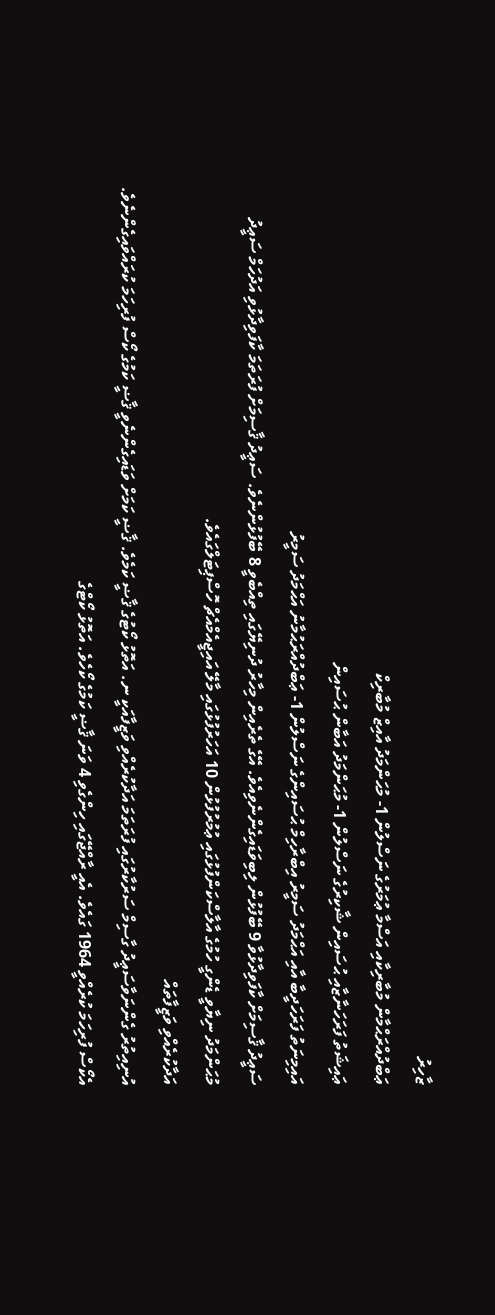ޒާހިރު
ޢަބްދުއްރަޙްމާން މުބާރިކާއި އަސްމާ ޢުމަރުގެ ނަސްލުން 1- މުޙަންމަދު އާއިޒް މުބާރިކް
ޢައިޝަތު ފަރަހަނާޒާއި ޙުސައިން ޝާކިރުގެ ނަސްލުން 1- މުޙަންމަދު އަބާން ޙުސައިން
އައިމިނަތު ފަރަހަދީބާ އާއި އަޙްމަދު ސަމީރު އިބްރާހިމް ޙުސައިންގެ ނަސްލުން 1- ޢަބްދުއްރަޙުމާނު އަޙްމަދު ސަމީރު
ސަޢީދު ޤާސިމަށް ކާފަވިދާޅުވާ 9 ބޭފުޅުން ލިބިވަޑައިގެންނެވިއެވެ. އޭގެ ތެރެއިން މިހާރު ދުނިޔޭގައި ތިއްބެވީ 8 ބޭފުޅުންނެވެ. ސަޢީދު ޤާސިމަށް ފުރަތަމަ ކާފަވިދާޅުވި އަދުހަމް ސަޢީދު މުޙަންމަދު ނިޔާވީ ޑެންގީ ހުމުގެ އާލާސްކަންފުޅުގައި ޢުމުރުފުޅުން 10 އަހަރުފުޅުގައި މާލޭ އައިޖީއެމްއެޗް ހޮސްޕިޓަލްގައެވެ.
އަދާކުރެއްވި ވަޒީފާތައް
އުނިއިތުރު ގެންނަވާސަޢީދު ގާސިމް ސަރުކާރުގައި ފުރަތަމަ އަދާކުރެއްވި ވަޒީފާއަކީ ނ. އަތޮޅު ކޯޓުގެ ޤާޟީ ކަމެވެ. ޤާޟީ ކަމަށް ވަޑައިގެންނެވީ ޤާޟީ ކަމުގެ ކޯސް ފުރިހަމަ ކުރައްވައިގެންނެވެ. އެކޯސް ފުރިހަމަ ކުރެއްވީ 1964 ގައެވެ. އެއީ ރާއްޖޭގައި ހިންގެވި 4 ވަނަ ޤާޟީ ކަމުގެ ކޯހެވެ. އަތޮޅު ކޯޓްގެ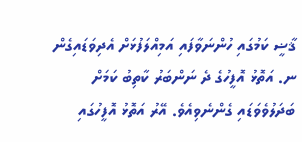ޤާޟީ ކަމުގައި ހުންނަވާފައި އަމިއްލަފުޅަށް އެދިވަޑައިގެން ނ. އަތޮޅު އޮފީހުގެ ދެ ނަންބަރު ކާތިބު ކަމަށް ބަދަލުވެވަޑައި ގެންނެވިއެވެ. އޭރު އަތޮޅު އޮފީހުގައި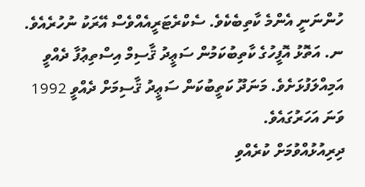ހުންނަނީ އެންމެ ކާތިބެކެވެ. ސެކްރެޓަރީއެއްވެސް އޭރަކު ނުހުރެއެވެ. ނ. އަތޮޅު އޮފީހުގެ ކާތިބުކަމުން ސަޢީދު ޤާސިމް އިސްތިޢުފާ ދެއްވީ އަމިއްލަފުޅަށެވެ. މަނަދޫ ކަތީބުކަން ސަޢީދު ޤާސިމަށް ދެއްވީ 1992 ވަނަ އަހަރުގައެވެ.
ދިރިއުޅުއްވުމަށް ކުރެއްވި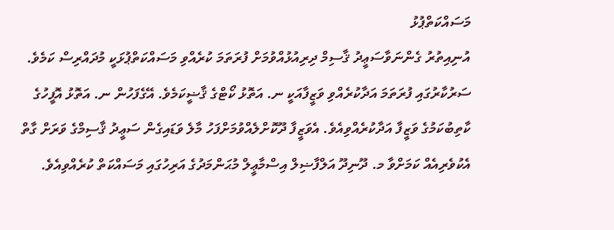މަސައްކަތްޕުޅު
އުނިއިތުރު ގެންނަވާސަޢީދު ޤާސިމް ދިރިއުޅުއްވުމަށް ފުރަތަމަ ކުރެއްވި މަސައްކަތްޕުޅަކީ މުދައްރިސް ކަމެވެ. ސަރުކާރުގައި ފުރަތަމަ އަދާކުރެއްވި ވަޒީފާއަކީ ނ. އަތޮޅު ކޯޓްގެ ޤާޟީކަމެވެ. އޭގެފަހުން ނ. އަތޮޅު އޮފީހުގެ ކާތިބުކަމުގެ ވަޒީފާ އަދާކުރެއްވިއެވެ. އެވަޒީފާ ދޫކޮށްލެއްވުމަށްފަހު މާލެ ވަޑައިގެން ސަޢީދު ޤާސިމްގެ ވަރަށް ގާތް އެކުވެރިއެއް ކަމަށްވާ މ. ދޫނިދޫ އަލްފާޟިލް އިސްމާޢީލް މުޙަންމަދުގެ އަރިހުގައި މަސައްކަތް ކުރެއްވިއެވެ.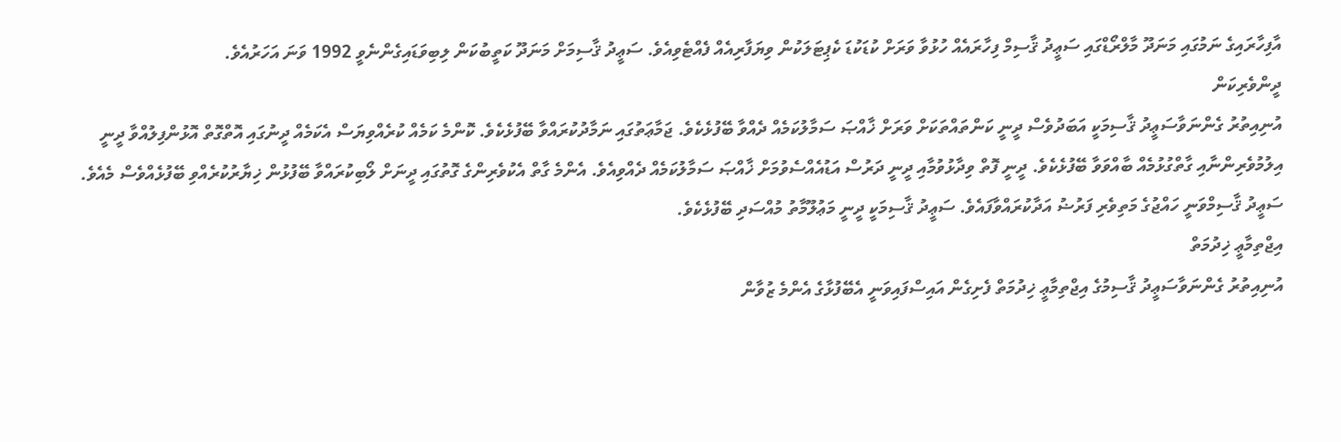އާފިހާރައިގެ ނަމުގައި މަނަދޫ މާލްރޯޑްގައި ސަޢީދު ޤާސިމް ފިހާރައެއް ހުޅުވާ ވަރަށް ކުޑަކުޑަ ކެޕިޓަލަކުން ވިޔަފާރިއެއް ފެއްޓެވިއެވެ. ސަޢީދު ޤާސިމަށް މަނަދޫ ކަތީބުކަން ލިބިވަޑައިގެންނެވީ 1992 ވަނަ އަހަރުއެވެ.
ދީންވެރިކަން
އުނިއިތުރު ގެންނަވާސަޢީދު ޤާސިމަކީ އަބަދުވެސް ދީނީ ކަންތައްތަކަށް ވަރަށް ޚާއްޞަ ސަމާލުކަމެއް ދެއްވާ ބޭފުޅެކެވެ. ޖަމާޢަތުގައި ނަމާދުކުރައްވާ ބޭފުޅެކެވެ. ކޮންމެ ކަމެއް ކުރެއްވިޔަސް އެކަމެއް ދީނުގައި އޮތްގޮތް އޮޅުންފިލުއްވާ ދީނީ އިލުމުވެރިންނާއި ގާތްގުޅުމެއް ބާއްވަވާ ބޭފުޅެކެވެ. ދީނީ ފޮތް ވިދާޅުވުމާއި ދީނީ ދަރުސް އަޑުއެއްސެވުމަށް ޚާއްޞަ ސަމާލުކަމެއް ދެއްވިއެވެ. އެންމެ ގާތް އެކުވެރިންގެ ގޮތުގައި ދީނަށް ލޯބިކުރައްވާ ބޭފުޅުން ޚިޔާރުކުރެއްވި ބޭފުޅެއްވެސް މެއެވެ. ސަޢީދު ޤާސިމްވަނީ ހައްޖުގެ މަތިވެރި ފަރުޟު އަދާކުރައްވާފައެވެ. ސަޢީދު ޤާސިމަކީ ދީނީ މަޢުލޫމާތު މުއްސަދި ބޭފުޅެކެވެ.
އިޖްތިމާޢީ ޚިދުމަތް
އުނިއިތުރު ގެންނަވާސަޢީދު ޤާސިމުގެ އިޖްތިމާޢީ ޚިދުމަތް ފެށިގެން އައިސްފައިވަނީ އެބޭފުޅާގެ އެންމެ ޒުވާން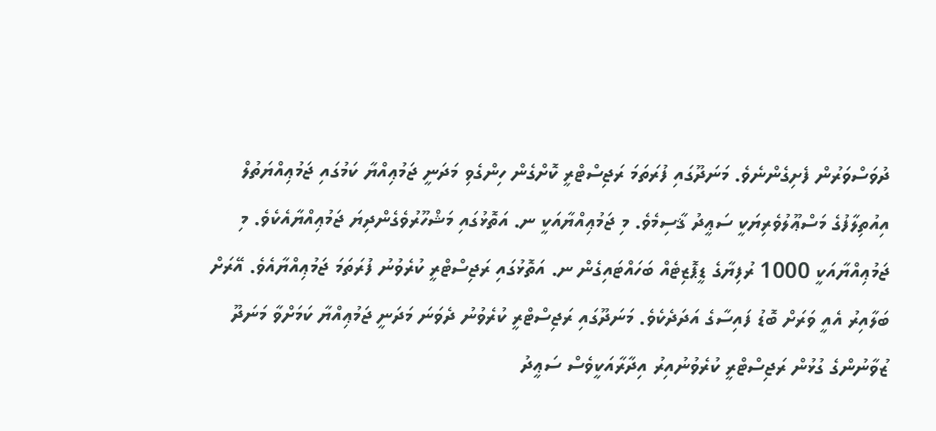ދުވަސްވަރުން ފެށިގެންނެވެ. މަނަދޫގައި ފުރަތަމަ ރަޖިސްޓްރީ ކޮށްގެން ހިންގެވި މަދަނީ ޖަމުޢިއްޔާ ކަމުގައި ޖަމުޢިއްޔަތުލް އިއުތިލާފުގެ މަސްޢޫލުވެރިޔަކީ ސަޢީދު ޤާސިމެވެ. މި ޖަމުޢިއްޔާއަކީ ނ. އަތޮޅުގައި މަޝްހޫރުވެގެންދިޔަ ޖަމުޢިއްޔާއެކެވެ. މި ޖަމުޢިއްޔާއަކީ 1000 ރުފިޔާގެ ޑީޕޮޒިޓެއް ބަހައްޓައިގެން ނ. އަތޮޅުގައި ރަޖިސްޓްރީ ކުރެވުނު ފުރަތަމަ ޖަމުޢިއްޔާއެވެ. އޭރަށް ބަލާއިރު އެއީ ވަރަށް ބޮޑު ފައިސާގެ އަދަދެކެވެ. މަނަދޫގައި ރަޖިސްޓްރީ ކުރެވުނު ދެވަނަ މަދަނީ ޖަމުޢިއްޔާ ކަމަށްވާ މަނަދޫ ޒުވާނުންގެ ގުޅުން ރަޖިސްޓްރީ ކުރެވުނުއިރު އިދާރާއަކީވެސް ސަޢީދު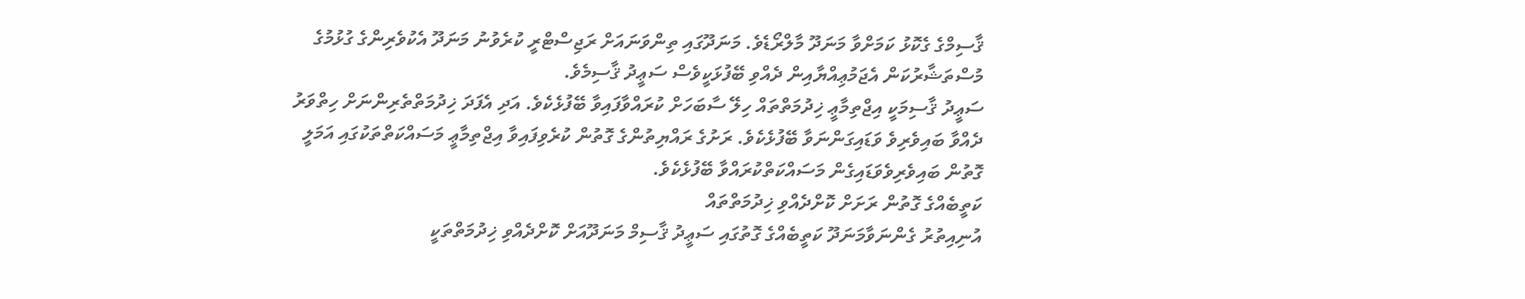ޤާސިމްގެ ގެކޮޅު ކަމަށްވާ މަނަދޫ މާލްރޯޑެވެ. މަނަދޫގައި ތިންވަނައަށް ރަޖިސްޓްރީ ކުރެވުނު މަނަދޫ އެކުވެރިންގެ ގުޅުމުގެ މުސްތަޝާރުކަން އެޖަމުޢިއްޔާއިން ދެއްވި ބޭފުޅަކީވެސް ސަޢީދު ޤާސިމެވެ.
ސަޢީދު ޤާސިމަކީ އިޖްތިމާޢީ ޚިދުމަތްތައް ހިލޭ ސާބަހަށް ކުރައްވާފައިވާ ބޭފުޅެކެވެ. އަދި އެފަދަ ޚިދުމަތްތެރިންނަށް ހިތްވަރު ދެއްވާ ބައިވެރިވެ ވަޑައިގަންނަވާ ބޭފުޅެކެވެ. ރަށުގެ ރައްޔިތުންގެ ގޮތުން ކުރެވިފައިވާ އިޖްތިމާޢީ މަސައްކަތްތަކުގައި އަމަލީ ގޮތުން ބައިވެރިވެވަޑައިގެން މަސައްކަތްކުރައްވާ ބޭފުޅެކެވެ.
ކަތީބެއްގެ ގޮތުން ރަށަށް ކޮށްދެއްވި ޚިދުމަތްތައް
އުނިއިތުރު ގެންނަވާމަނަދޫ ކަތީބެއްގެ ގޮތުގައި ސަޢީދު ޤާސިމް މަނަދޫއަށް ކޮށްދެއްވި ޚިދުމަތްތަކީ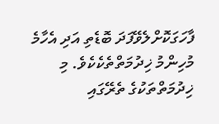ފާހަގަކޮށްލެވޭފަދަ ބޮޑެތި އަދި އެހާމެ މުހިންމު ޚިދުމަތްތެކެކެވެ. މި ޚިދުމަތްތަކުގެ ތެރޭގައި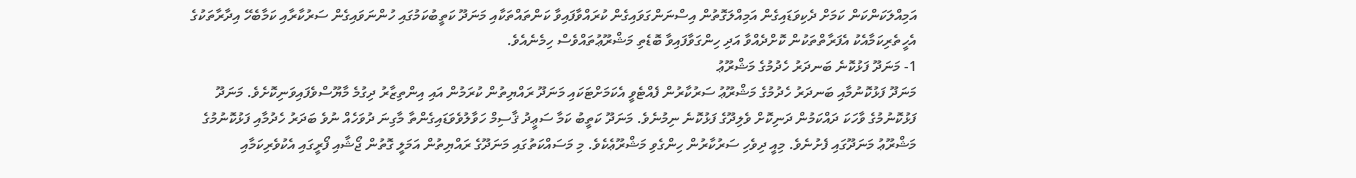އަމިއްލަކަންކަން ކަމަށް ދެކިވަޑައިގެން އަމިއްލަގޮތުން އިސްނަންގަވައިގެން ކުރައްވާފައިވާ ކަންތައްތަކާއި މަނަދޫ ކަތީބުކަމުގައި ހުންނަވައިގެން ސަރުކާރާއި ކަމާބެހޭ އިދާރާތަކުގެ އެހީތެރިކަމާއެކު އެފަރާތްތަކުން ކޮށްދެއްވާ އަދި ހިންގަވާފައިވާ ބޮޑެތި މަޝްރޫޢުތައްވެސް ހިމެނެއެވެ.
1- މަނަދޫ ފަޅުކޮނެ ބަނދަރު ހެދުމުގެ މަޝްރޫޢު
މަނަދޫ ފަޅުކޮނުމާއި ބަނދަރު ހެދުމުގެ މަޝްރޫޢު ސަރުކާރުން ފެއްޓެވީ އެކަމަށްޓަކައި މަނަދޫ ރައްޔިތުން ކުރަމުން އައި އިންތިޒާރު ދިގުމެ މާޔޫސްވެފައިވަނިކޮށެވެ. މަނަދޫ ފަޅުކޮނުމުގެ ވާހަކަ ދައްކަމުން ދަނިކޮށް ވެލިދޫގެ ފަޅުކޮނެ ނިމުނެވެ. މަނަދޫ ކަތީބު ކަމާ ސަޢީދު ޤާސިމް ހަވާލުވެވަޑައިގެންތާ މާގިނަ ދުވަހެއް ނުވެ ބަދަރު ހެދުމާއި ފަޅުކޮނުމުގެ މަޝްރޫޢު މަނަދޫގައި ފެށުނެވެ. މިއީ ދިވެހި ސަރުކާރުން ހިންގެވި މަޝްރޫޢެކެވެ. މި މަސައްކަތުގައި މަނަދޫގެ ރައްޔިތުން އަމަލީ ގޮތުން ޖޯޝާއި ފޯރީގައި އެކުވެރިކަމާއި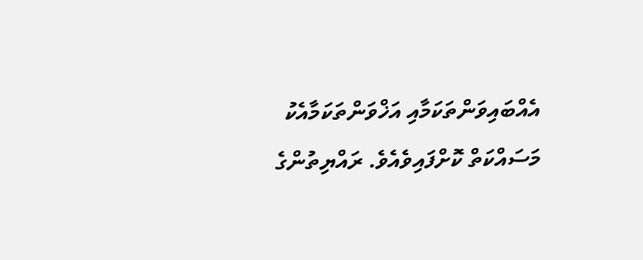އެއްބައިވަންތަކަމާއި އަޚްވަންތަކަމާއެކު މަސައްކަތް ކޮށްފައިވެއެވެ. ރައްޔިތުންގެ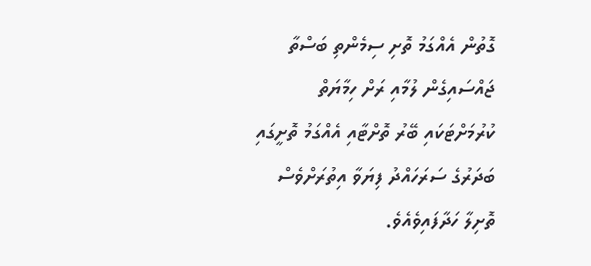ގޮތުން އެއްގަމު ތޮށި ސިމެންތި ބަސްތާ ޖައްސައިގެން ލުމާއި ރަށް ހިމާޔަތް ކުރުމަށްޓަކައި ބޭރު ތޮށްޓާއި އެއްގަމު ތޮށީގައި ބަދަރުގެ ސަރަހައްދު ފިޔަވާ އިތުރަށްވެސް ތޮށިލާ ހަދާފައިވެއެވެ.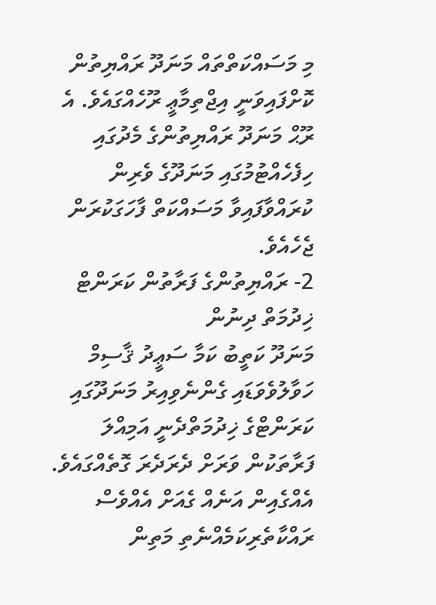މި މަސައްކަތްތައް މަނަދޫ ރައްޔިތުން ކޮށްފައިވަނީ އިޖްތިމާޢީ ރޫހެއްގައެވެ. އެ ރޫޙް މަނަދޫ ރައްޔިތުންގެ މެދުގައި ހިފެހެއްޓުމުގައި މަނަދޫގެ ވެރިން ކުރައްވާފައިވާ މަސައްކަތް ފާހަގަކުރަން ޖެހެއެވެ.
2- ރައްޔިތުންގެ ފަރާތުން ކަރަންޓް ޚިދުމަތް ދިނުން
މަނަދޫ ކަތީބު ކަމާ ސަޢީދު ޤާސިމް ހަވާލުވެވަޑައި ގެންނެވިއިރު މަނަދޫގައި ކަރަންޓްގެ ޚިދުމަތްދެނީ އަމިއްލަ ފަރާތަކުން ވަރަށް ދެރަދެރަ ގޮތެއްގައެވެ. އެއްގެއިން އަނެއް ގެއަށް އެއްވެސް ރައްކާތެރިކަމެއްނެތި މަތިން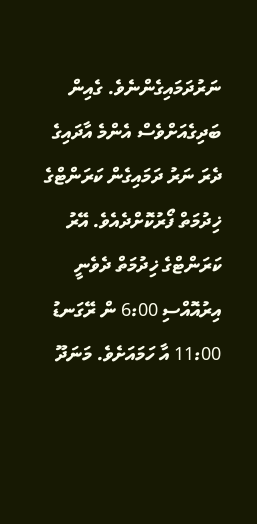ނަރުދަމައިގެންނެވެ. ގެއިން ބަދިގެއަށްވެސް އެންމެ އާދައިގެ ދެރަ ނަރު ދަމައިގެން ކަރަންޓްގެ ޚިދުމަތް ފޯރުކޮށްދެއެވެ. އޭރު ކަރަންޓްގެ ޚިދުމަތް ދެވެނީ އިރުއޮއްސި 6:00 ން ރޭގަނޑު 11:00 އާ ހަމައަށެވެ. މަނަދޫ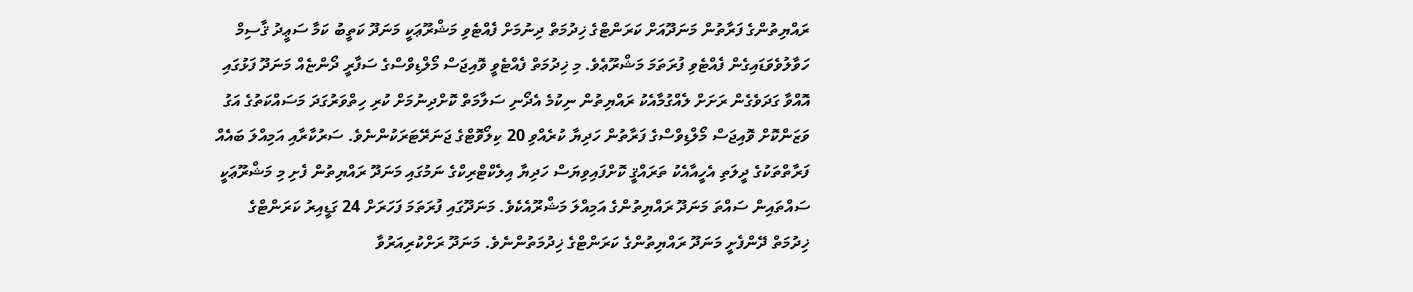ރައްޔިތުންގެ ފަރާތުން މަނަދޫއަށް ކަރަންޓްގެ ޚިދުމަތް ދިނުމަށް ފެއްޓެވި މަޝްރޫޢަކީ މަނަދޫ ކަތީބު ކަމާ ސަޢީދު ޤާސިމް ހަވާލުވެވަޑައިގެން ފެއްޓެވި ފުރަތަމަ މަޝްރޫޢެވެ. މި ޚިދުމަތް ފެއްޓެވީ ވޮއިޖަސް މޯލްޑިވްސްގެ ސަފާރީ ދޯންޏެއް މަނަދޫ ފަޅުގައި އޮއްވާ ގަދަވެގެން ރަށަށް ލެއްގުމާއެކު ރައްޔިތުން ނިކުމެ އެދޯނި ސަލާމަތް ކޮށްދިނުމަށް ކުރި ހިތްވަރުގަދަ މަސައްކަތުގެ އަގު ވަޒަންކޮށް ވޮއިޖަސް މޯލްޑިވްސްގެ ފަރާތުން ހަދިޔާ ކުރެއްވި 20 ކިލޯވޮޓްގެ ޖަނަރޭޓަރަކުންނެވެ. ސަރުކާރާއި އަމިއްލަ ބައެއް ފަރާތްތަކުގެ ދީލަތި އެހީއާއެކު ތަރައްޤީ ކޮށްފައިވިޔަސް ހަދިޔާ އިލެކްޓްރިކްގެ ނަމުގައި މަނަދޫ ރައްޔިތުން ފެށި މި މަޝްރޫޢަކީ ސައްތައިން ސައްތަ މަނަދޫ ރައްޔިތުންގެ އަމިއްލަ މަޝްރޫއެކެވެ. މަނަދޫގައި ފުރަތަމަ ފަހަރަށް 24 ގަޑީއިރު ކަރަންޓްގެ ޚިދުމަތް ދޭންފެށީ މަނަދޫ ރައްޔިތުންގެ ކަރަންޓްގެ ޚިދުމަތުންނެވެ. މަނަދޫ ރަށްކުރިއަރުވާ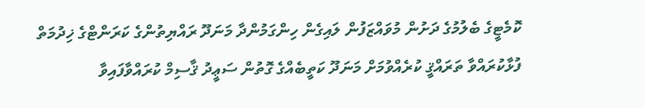ކޮމެޓީގެ ބެލުމުގެ ދަށުން މުވައްޒަފުން ލައިގެން ހިންގަމުންދާ މަނަދޫ ރައްޔިތުންގެ ކަރަންޓްގެ ޚިދުމަތް ފުޅާކުރައްވާ ތަރައްޤީ ކުރެއްވުމަށް މަނަދޫ ކަތީބެއްގެ ގޮތުން ސަޢީދު ޤާސިމް ކުރައްވާފައިވާ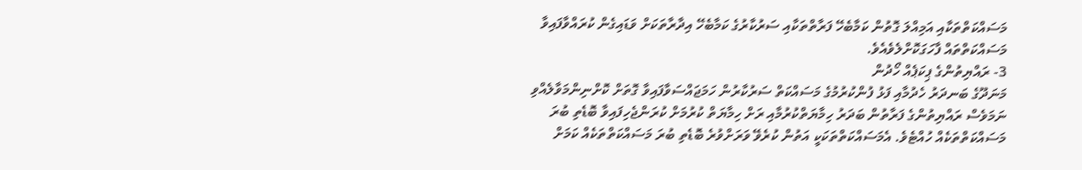މަސައްކަތްތަކާއި އަމިއްލަ ގޮތުން ކަމާބެހޭ ފަރާތްތަކާއި ސަރުކާރުގެ ކަމާބެހޭ އިދާރާތަކަށް ވަޑައިގެން ކުރައްވާފައިވާ މަސައްކަތްތައް ފާހަގަކޮށްލެވެއެވެ.
3- ރައްޔިތުންގެ ޕިކަޕެއް ހޯދުން
މަނަދޫގެ ބަނދަރު ހެދުމާއި ފަޅު ފުންކުރުމުގެ މަސައްކަތް ސަރުކާރުން ހަމަޖައްސަވާފައިވާ ގޮތަށް ކޮށްނިންމަވާލެއްވި ނަމަވެސް ރައްޔިތުންގެ ފަރާތުން ބަދަރު ހިމާޔަތްކުރުމާއި ރަށް ހިމާޔަތް ކުރުމަށް ކުރަންޖެހިފައިވާ ބޮޑެތި ބުރަ މަސައްކަތްތަކެއް ހުއްޓެވެ. އެމަސައްކަތްތަކަކީ އަތުން ކުރެވޭ ވަރަށްވުރެ ބޮޑެތި ބުރަ މަސައްކަތްތަކެއް ކަމަށް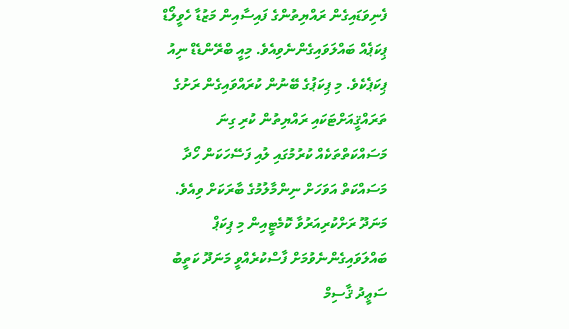ފެނިވަޑައިގެން ރައްޔިތުންގެ ފައިސާއިން މަޒުޑާ ހެވީލޯޑް ޕިކަޕެއް ބައްލަވައިގެންނެވިއެވެ. މިއީ ބްރޭންޑެޑް ނިއު ޕިކަޕެކެވެ. މި ޕިކަޕުގެ ބޭނުން ކުރައްވައިގެން ރަށުގެ ތަރައްޤީއަށްޓަކައި ރައްޔިތުން ކުރި ގިނަ މަސައްކަތްތަކެއް ކުރުމުގައި ލުއި ފަސޭހަކަން ހޯދާ މަސައްކަތް އަވަހަށް ނިންމާލުމުގެ ބާރަކަށް ވިއެވެ. މަނަދޫ ރަށްކުރިއަރުވާ ކޮމެޓީއިން މި ޕިކަޕް ބައްލަވައިގެންނެވުމަށް ފާސްކުރެއްވީ މަނަދޫ ކަތީބު ސަޢީދު ޤާސިމް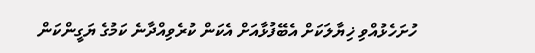ހުށަހެޅުއްވި ޚިޔާލަކަށް އެބޭފުޅާއަށް އެކަން ކުރެވިއްދާނެ ކަމުގެ ޔަގީންކަން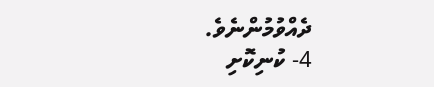ދެއްވުމުންނެވެ.
4- ކުނިކޮށި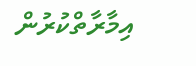އިމާރާތްކުރުން